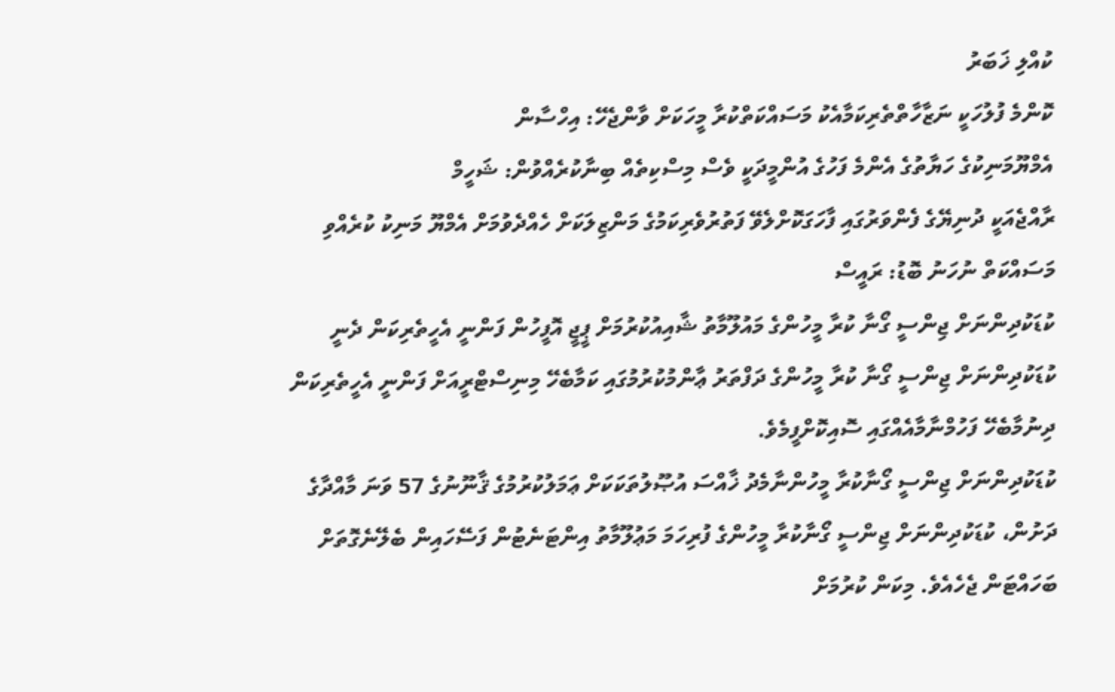ކުއްލި ޚަބަރު
ކޮންމެ ފުލުހަކީ ނަޒާހާތްތެރިކަމާއެކު މަސައްކަތްކުރާ މީހަކަށް ވާންޖެހޭ: އިހްސާން
އެމްޔޫމަނިކުގެ ހަޔާތުގެ އެންމެ ފަހުގެ އުންމީދަކީ ވެސް މިސްކިތެއް ބިނާކުރެއްވުން: ޝަހީމް
ރާއްޖެއަކީ ދުނިޔޭގެ ފެންވަރުގައި ފާހަގަކޮށްލެވޭ ފަތުރުވެރިކަމުގެ މަންޒިލަކަށް ހެއްދެވުމަށް އެމްޔޫ މަނިކު ކުރެއްވި މަސައްކަތް ނުހަނު ބޮޑު: ރައީސް
ކުޑަކުދިންނަށް ޖިންސީ ގޯނާ ކުރާ މީހުންގެ މައުލޫމާތު ޝާއިއުކުރުމަށް ޕީޖީ އޮފީހުން ފަންނީ އެހީތެރިކަން ދެނީ
ކުޑަކުދިންނަށް ޖިންސީ ގޯނާ ކުރާ މީހުންގެ ދަފްތަރު ޢާންމުކުރުމުގައި ކަމާބެހޭ މިނިސްޓްރީއަށް ފަންނީ އެހީތެރިކަން ދިނުމާބެހޭ ފަހުމްނާމާއެއްގައި ސޮއިކޮށްފީމެވެ.
ކުޑަކުދިންނަށް ޖިންސީ ގޯނާކުރާ މީހުންނާމެދު ޚާއްސަ އުޞޫލުތަކަކަށް ޢަމަލުކުރުމުގެ ޤާނޫނުގެ 57 ވަނަ މާއްދާގެ ދަށުން، ކުޑަކުދިންނަށް ޖިންސީ ގޯނާކުރާ މީހުންގެ ފުރިހަމަ މަޢުލޫމާތު އިންޓަނެޓުން ފަސޭހައިން ބެލޭނެގޮތަށް ބަހައްޓަން ޖެހެއެވެ. މިކަން ކުރުމަށް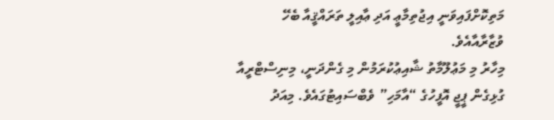މަތިކޮށްފައިވަނީ އިޖުތިމާޢީ އަދި ޢާއިލީ ތަރައްޤީއާ ބެހޭ ވުޒާރާއާއެވެ.
މިހާރު މި މަޢުލޫމާތު ޝާއިޢުކުރަމުން މި ގެންދަނީ، މިނިސްޓްރީއާ ގުޅިގެން ޕީޖީ އޮފީހުގެ “އާމަހި” ވެބްސައިޓުގައެވެ. މިއަދު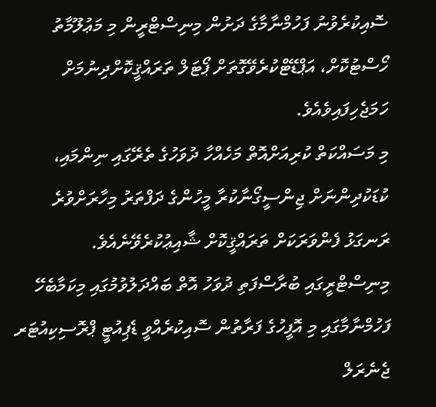ސޮއިކުރެވުނު ފަހުމްނާމާގެ ދަށުން މިނިސްޓްރީން މި މަޢުލޫމާތު ހޯސްޓުކޮށް، އަޕްޑޭޓްކުރެވޭގޮތަށް ޕޯޓަލް ތަރައްޤީކޮށްދިނުމަށް ހަމަޖެހިފައިވެއެވެ.
މި މަސައްކަތް ކުރިއަށްއޮތް މަހެއްހާ ދުވަހުގެ ތެރޭގައި ނިންމައި، ކުޑަކުދިންނަށް ޖިންސީގޯނާކުރާ މީހުންގެ ދަފްތަރު މިހާރަށްވުރެ ރަނގަޅު ފެންވަރަކަށް ތަރައްޤީކޮށް ޝާއިޢުކުރެވޭނެއެވެ.
މިނިސްޓްރީގައި ބުރާސްފަތި ދުވަހު އޮތް ބައްދަލުވުމުގައި މިކަމާބެހޭ ފަހުމްނާމާގައި މި އޮފީހުގެ ފަރާތުން ސޮއިކުރެއްވީ ޑެޕިއުޓީ ޕްރޮސިކިއުޓަރ ޖެނެރަލް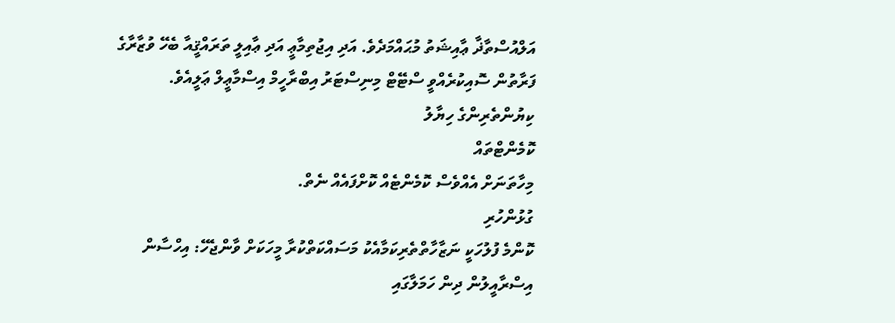އަލްއުސްތާޛާ ޢާއިޝަތު މުޙައްމަދެވެ. އަދި އިޖުތިމާޢީ އަދި ޢާއިލީ ތަރައްޤީއާ ބެހޭ ވުޒާރާގެ ފަރާތުން ސޮއިކުރެއްވީ ސްޓޭޓް މިނިސްޓަރު އިބްރާހީމް އިސްމާޢީލް ޢަލީއެވެ.
ކިޔުންތެރިންގެ ހިޔާލު
ކޮމެންޓްތައް
މިހާތަނަށް އެއްވެސް ކޮމެންޓެއް ކޮށްފައެއް ނެތް.
ގުޅުންހުރި
ކޮންމެ ފުލުހަކީ ނަޒާހާތްތެރިކަމާއެކު މަސައްކަތްކުރާ މީހަކަށް ވާންޖެހޭ: އިހްސާން
އިސްރާއީލުން ދިން ހަމަލާގައި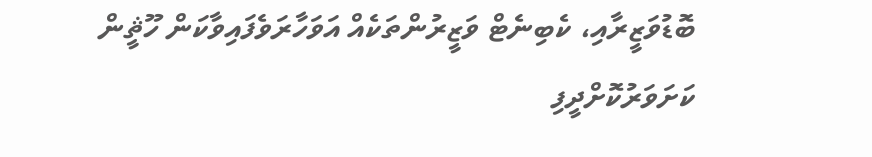ބޮޑުވަޒީރާއި، ކެބިނެޓް ވަޒީރުންތަކެއް އަވަހާރަވެފައިވާކަން ހޫޘީން ކަށަވަރުކޮށްދީފި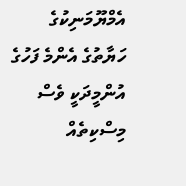އެމްޔޫމަނިކުގެ ހަޔާތުގެ އެންމެ ފަހުގެ އުންމީދަކީ ވެސް މިސްކިތެއް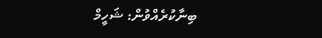ބިނާކުރެއްވުން: ޝަހީމް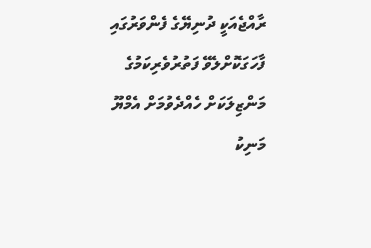ރާއްޖެއަކީ ދުނިޔޭގެ ފެންވަރުގައި ފާހަގަކޮށްލެވޭ ފަތުރުވެރިކަމުގެ މަންޒިލަކަށް ހެއްދެވުމަށް އެމްޔޫ މަނިކު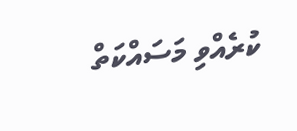ކުރެއްވި މަސައްކަތް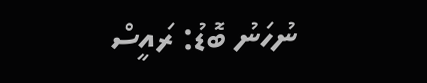ނުހަނު ބޮޑު: ރައީސް